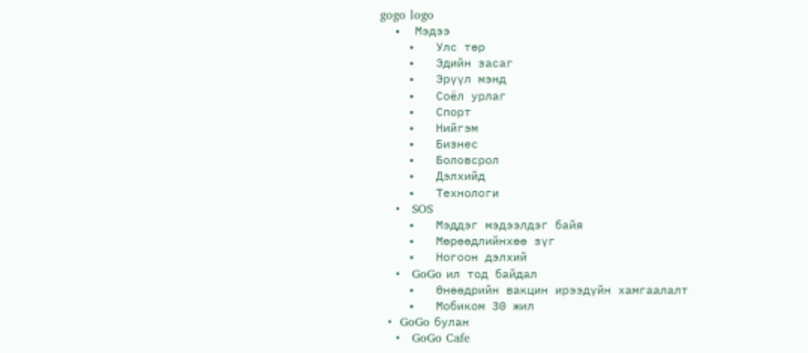gogo logo
  •  Мэдээ
    •   Улс төр
    •   Эдийн засаг
    •   Эрүүл мэнд
    •   Соёл урлаг
    •   Спорт
    •   Нийгэм
    •   Бизнес
    •   Боловсрол
    •   Дэлхийд
    •   Технологи
    •   SOS
    •   Мэддэг мэдээлдэг байя
    •   Мөрөөдлийнхөө зүг
    •   Ногоон дэлхий
    •   GoGo ил тод байдал
    •   Өнөөдрийн вакцин ирээдүйн хамгаалалт
    •   Мобиком 30 жил
  •  GoGo булан
    •   GoGo Cafe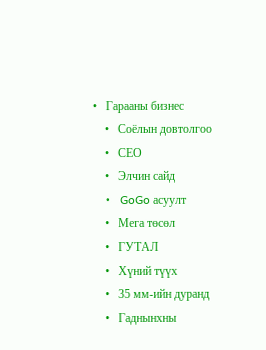•   Гарааны бизнес
    •   Соёлын довтолгоо
    •   СEO
    •   Элчин сайд
    •   GoGo асуулт
    •   Мега төсөл
    •   ГУТАЛ
    •   Хүний түүх
    •   35 мм-ийн дуранд
    •   Гаднынхны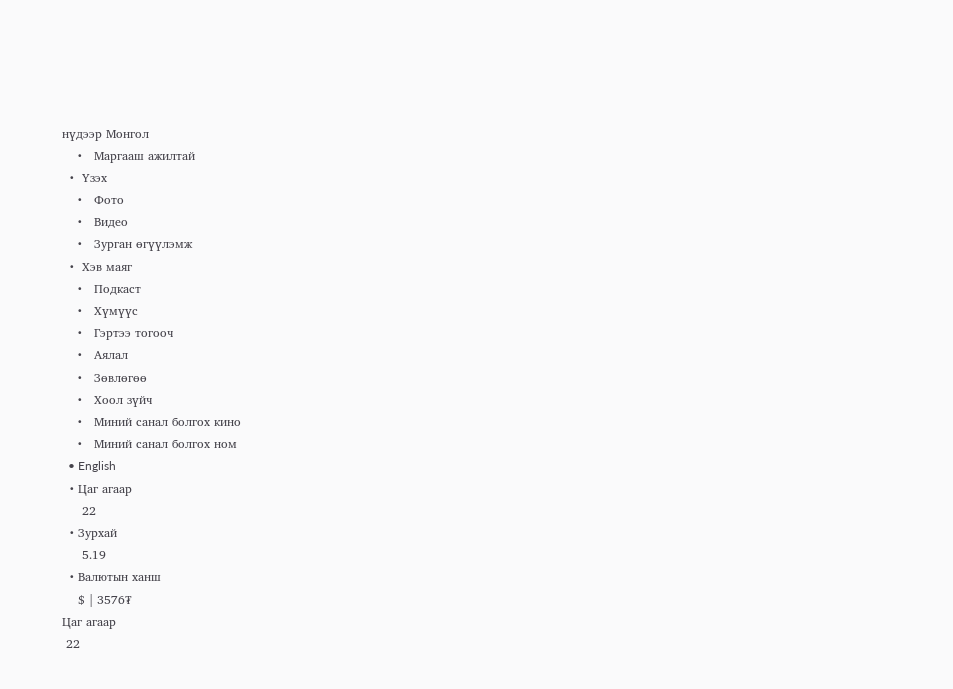нүдээр Монгол
    •   Маргааш ажилтай
  •  Үзэх
    •   Фото
    •   Видео
    •   Зурган өгүүлэмж
  •  Хэв маяг
    •   Подкаст
    •   Хүмүүс
    •   Гэртээ тогооч
    •   Аялал
    •   Зөвлөгөө
    •   Хоол зүйч
    •   Миний санал болгох кино
    •   Миний санал болгох ном
  • English
  • Цаг агаар
     22
  • Зурхай
     5.19
  • Валютын ханш
    $ | 3576₮
Цаг агаар
 22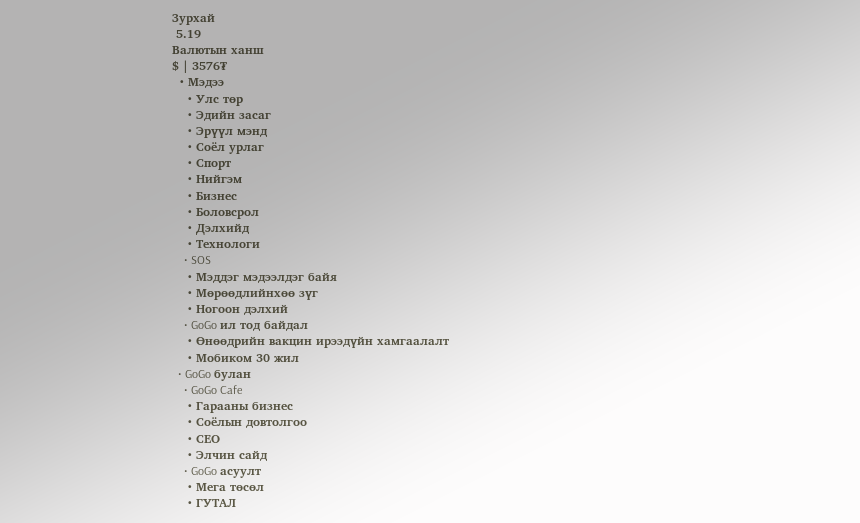Зурхай
 5.19
Валютын ханш
$ | 3576₮
  • Мэдээ
    • Улс төр
    • Эдийн засаг
    • Эрүүл мэнд
    • Соёл урлаг
    • Спорт
    • Нийгэм
    • Бизнес
    • Боловсрол
    • Дэлхийд
    • Технологи
    • SOS
    • Мэддэг мэдээлдэг байя
    • Мөрөөдлийнхөө зүг
    • Ногоон дэлхий
    • GoGo ил тод байдал
    • Өнөөдрийн вакцин ирээдүйн хамгаалалт
    • Мобиком 30 жил
  • GoGo булан
    • GoGo Cafe
    • Гарааны бизнес
    • Соёлын довтолгоо
    • СEO
    • Элчин сайд
    • GoGo асуулт
    • Мега төсөл
    • ГУТАЛ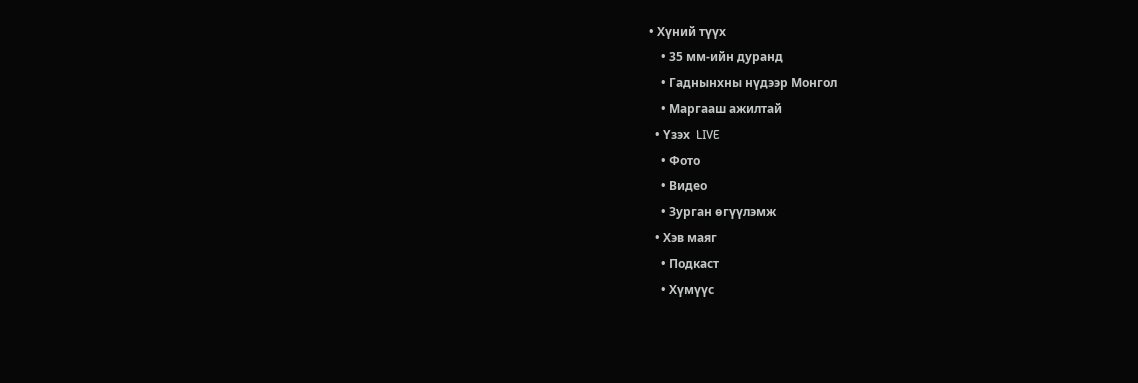• Хүний түүх
    • 35 мм-ийн дуранд
    • Гаднынхны нүдээр Монгол
    • Маргааш ажилтай
  • Үзэх  LIVE
    • Фото
    • Видео
    • Зурган өгүүлэмж
  • Хэв маяг
    • Подкаст
    • Хүмүүс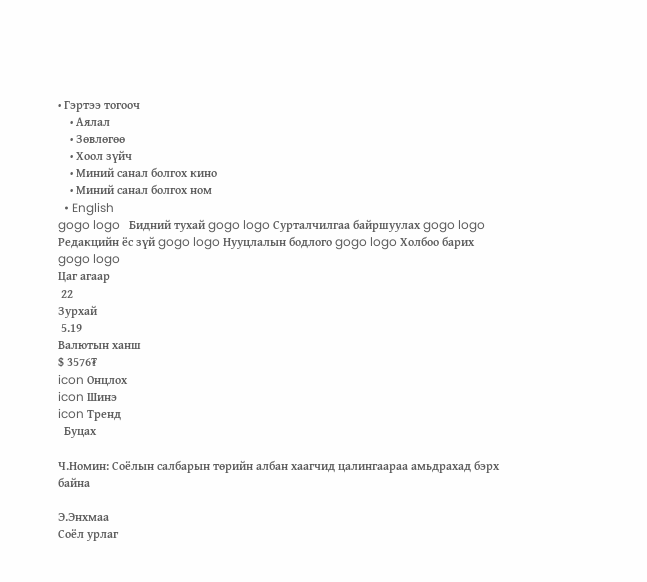• Гэртээ тогооч
    • Аялал
    • Зөвлөгөө
    • Хоол зүйч
    • Миний санал болгох кино
    • Миний санал болгох ном
  • English
gogo logo   Бидний тухай gogo logo Сурталчилгаа байршуулах gogo logo Редакцийн ёс зүй gogo logo Нууцлалын бодлого gogo logo Холбоо барих
gogo logo
Цаг агаар
 22
Зурхай
 5.19
Валютын ханш
$ 3576₮
icon Онцлох
icon Шинэ
icon Тренд
  Буцах

Ч.Номин: Соёлын салбарын төрийн албан хаагчид цалингаараа амьдрахад бэрх байна

Э.Энхмаа
Соёл урлаг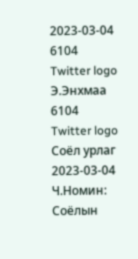2023-03-04
6104
Twitter logo
Э.Энхмаа
6104
Twitter logo
Соёл урлаг
2023-03-04
Ч.Номин: Соёлын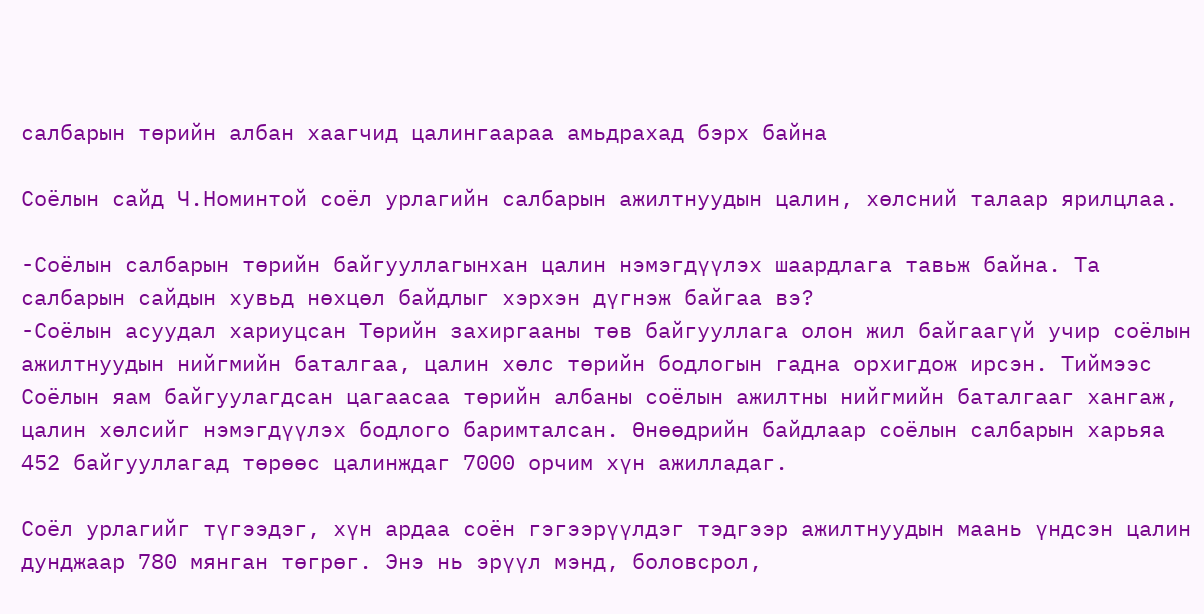салбарын төрийн албан хаагчид цалингаараа амьдрахад бэрх байна

Соёлын сайд Ч.Номинтой соёл урлагийн салбарын ажилтнуудын цалин, хөлсний талаар ярилцлаа.

-Соёлын салбарын төрийн байгууллагынхан цалин нэмэгдүүлэх шаардлага тавьж байна. Та салбарын сайдын хувьд нөхцөл байдлыг хэрхэн дүгнэж байгаа вэ?
-Соёлын асуудал хариуцсан Төрийн захиргааны төв байгууллага олон жил байгаагүй учир соёлын ажилтнуудын нийгмийн баталгаа, цалин хөлс төрийн бодлогын гадна орхигдож ирсэн. Тиймээс Соёлын яам байгуулагдсан цагаасаа төрийн албаны соёлын ажилтны нийгмийн баталгааг хангаж, цалин хөлсийг нэмэгдүүлэх бодлого баримталсан. Өнөөдрийн байдлаар соёлын салбарын харьяа 452 байгууллагад төрөөс цалинждаг 7000 орчим хүн ажилладаг.

Соёл урлагийг түгээдэг, хүн ардаа соён гэгээрүүлдэг тэдгээр ажилтнуудын маань үндсэн цалин дунджаар 780 мянган төгрөг. Энэ нь эрүүл мэнд, боловсрол,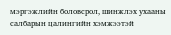мэргэжлийн боловсрол, шинжлэх ухааны салбарын цалингийн хэмжээтэй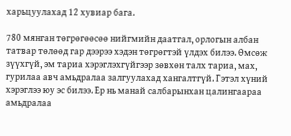харьцуулахад 12 хувиар бага.

780 мянган төгрөгөөсөө нийгмийн даатгал, орлогын албан татвар төлөөд гар дээрээ хэдэн төгрөгтэй үлдэх билээ. Өмсөж зүүхгүй, эм тариа хэрэглэхгүйгээр зөвхөн талх тариа, мах, гурилаа авч амьдралаа залгуулахад хангалтгүй. Гэтэл хүний хэрэглээ юу эс билээ. Ер нь манай салбарынхан цалингаараа амьдралаа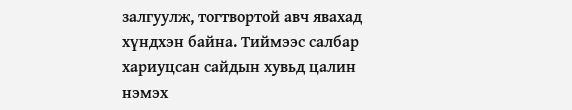залгуулж, тогтвортой авч явахад хүндхэн байна. Тиймээс салбар хариуцсан сайдын хувьд цалин нэмэх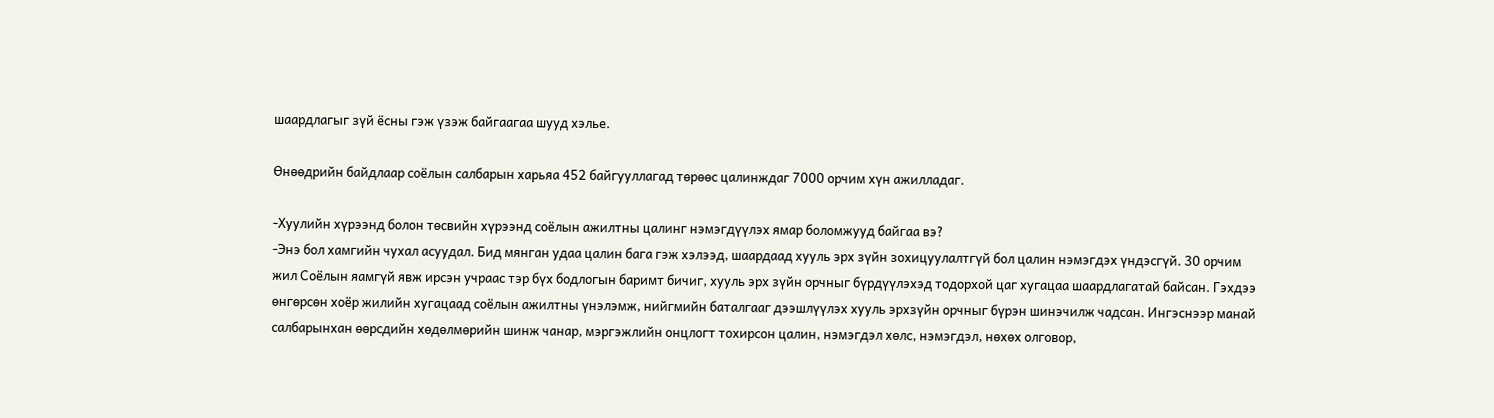шаардлагыг зүй ёсны гэж үзэж байгаагаа шууд хэлье.

Өнөөдрийн байдлаар соёлын салбарын харьяа 452 байгууллагад төрөөс цалинждаг 7000 орчим хүн ажилладаг.

-Хуулийн хүрээнд болон төсвийн хүрээнд соёлын ажилтны цалинг нэмэгдүүлэх ямар боломжууд байгаа вэ?
-Энэ бол хамгийн чухал асуудал. Бид мянган удаа цалин бага гэж хэлээд, шаардаад хууль эрх зүйн зохицуулалтгүй бол цалин нэмэгдэх үндэсгүй. 30 орчим жил Соёлын яамгүй явж ирсэн учраас тэр бүх бодлогын баримт бичиг, хууль эрх зүйн орчныг бүрдүүлэхэд тодорхой цаг хугацаа шаардлагатай байсан. Гэхдээ өнгөрсөн хоёр жилийн хугацаад соёлын ажилтны үнэлэмж, нийгмийн баталгааг дээшлүүлэх хууль эрхзүйн орчныг бүрэн шинэчилж чадсан. Ингэснээр манай салбарынхан өөрсдийн хөдөлмөрийн шинж чанар, мэргэжлийн онцлогт тохирсон цалин, нэмэгдэл хөлс, нэмэгдэл, нөхөх олговор,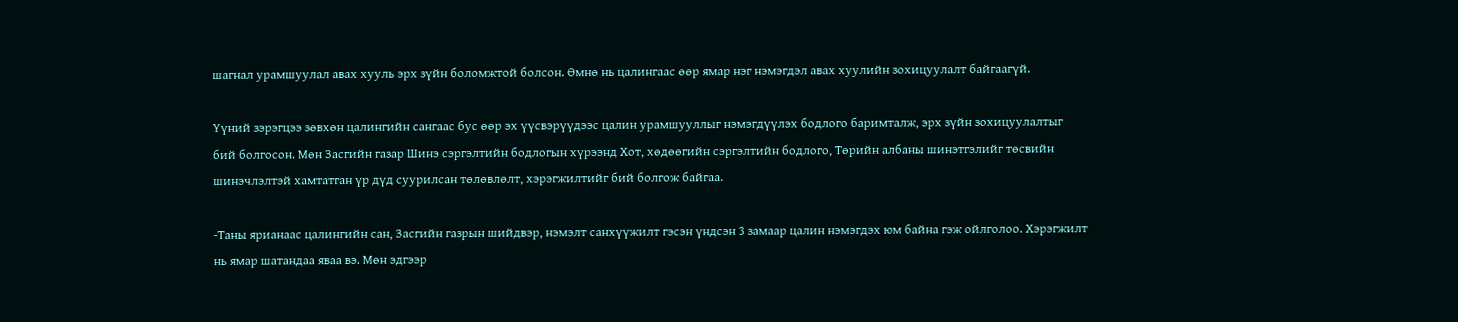шагнал урамшуулал авах хууль эрх зүйн боломжтой болсон. Өмнө нь цалингаас өөр ямар нэг нэмэгдэл авах хуулийн зохицуулалт байгаагүй.

Үүний зэрэгцээ зөвхөн цалингийн сангаас бус өөр эх үүсвэрүүдээс цалин урамшууллыг нэмэгдүүлэх бодлого баримталж, эрх зүйн зохицуулалтыг бий болгосон. Мөн Засгийн газар Шинэ сэргэлтийн бодлогын хүрээнд Хот, хөдөөгийн сэргэлтийн бодлого, Төрийн албаны шинэтгэлийг төсвийн шинэчлэлтэй хамтатган үр дүд суурилсан төлөвлөлт, хэрэгжилтийг бий болгож байгаа.

-Таны ярианаас цалингийн сан, Засгийн газрын шийдвэр, нэмэлт санхүүжилт гэсэн үндсэн 3 замаар цалин нэмэгдэх юм байна гэж ойлголоо. Хэрэгжилт нь ямар шатандаа яваа вэ. Мөн эдгээр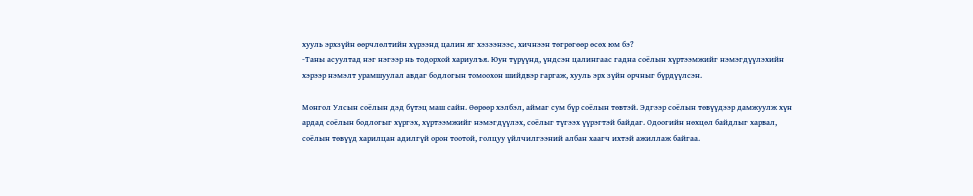хууль эрхзүйн өөрчлөлтийн хүрээнд цалин яг хэзээнээс, хичнээн төгрөгөөр өсөх юм бэ?
-Таны асуултад нэг нэгээр нь тодорхой хариулъя. Юун түрүүнд, үндсэн цалингаас гадна соёлын хүртээмжийг нэмэгдүүлэхийн хэрээр нэмэлт урамшуулал авдаг бодлогын томоохон шийдвэр гаргаж, хууль эрх зүйн орчныг бүрдүүлсэн.

Монгол Улсын соёлын дэд бүтэц маш сайн. Өөрөөр хэлбэл, аймаг сум бүр соёлын төвтэй. Эдгээр соёлын төвүүдээр дамжуулж хүн ардад соёлын бодлогыг хүргэх, хүртээмжийг нэмэгдүүлэх, соёлыг түгээх үүрэгтэй байдаг. Одоогийн нөхцөл байдлыг харвал, соёлын төвүүд харилцан адилгүй орон тоотой, голцуу үйлчилгээний албан хаагч ихтэй ажиллаж байгаа.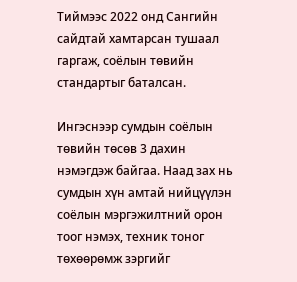Тиймээс 2022 онд Сангийн сайдтай хамтарсан тушаал гаргаж, соёлын төвийн стандартыг баталсан.

Ингэснээр сумдын соёлын төвийн төсөв 3 дахин нэмэгдэж байгаа. Наад зах нь сумдын хүн амтай нийцүүлэн соёлын мэргэжилтний орон тоог нэмэх, техник тоног төхөөрөмж зэргийг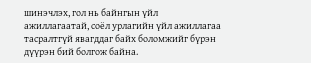шинэчлэх, гол нь байнгын үйл ажиллагаатай, соёл урлагийн үйл ажиллагаа тасралтгүй явагддаг байх боломжийг бүрэн дүүрэн бий болгож байна.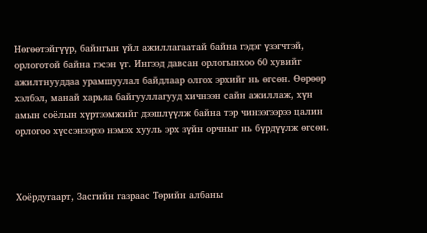Нөгөөтэйгүүр, байнгын үйл ажиллагаатай байна гэдэг үзэгчтэй, орлоготой байна гэсэн үг. Ингээд давсан орлогынхоо 60 хувийг ажилтнууддаа урамшуулал байдлаар олгох эрхийг нь өгсөн. Өөрөөр хэлбэл, манай харьяа байгууллагууд хичнээн сайн ажиллаж, хүн амын соёлын хүртээмжийг дээшлүүлж байна тэр чинээгээрээ цалин орлогоо хүссэнээрээ нэмэх хууль эрх зүйн орчныг нь бүрдүүлж өгсөн.



Хоёрдугаарт, Засгийн газраас Төрийн албаны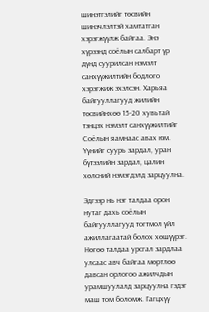шинэтгэлийг төсвийн шинэчлэлтэй хамтатган хэрэгжүүлж байгаа. Энэ хүрээнд соёлын салбарт үр дүнд суурилсан нэмэлт санхүүжилтийн бодлого хэрэгжиж эхэлсэн. Харьяа байгууллагууд жилийн төсвийнхөө 15-20 хувьтай тэнцэх нэмэлт санхүүжилтийг Соёлын яамнаас авах юм. Үүнийг суурь зардал, уран бүтээлийн зардал, цалин хөлсний нэмэгдэлд зарцуулна.

Эдгээр нь нэг талдаа орон нутаг дахь соёлын байгууллагууд тогтмол үйл ажиллагаатай болох хөшүүрэг. Нөгөө талдаа урсгал зардлаа улсаас авч байгаа мөртлөө давсан орлогоо ажилчдын урамшуулалд зарцуулна гэдэг маш том боломж. Гагцхүү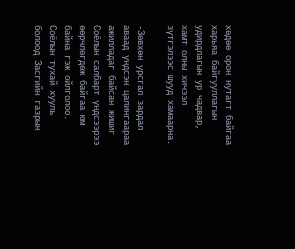хөдөө орон нутагт байгаа харьяа байгууллагын удирдлагын ур чадвар, хамт олны хичээл зүтгэлээс шууд хамаарна.

-Зөвхөн урсгал зардал аваад үндсэн цалингаараа ажилладаг байсан жишиг Соёлын салбарт үндсээрээ өөрчлөгдөж байгаа юм байна гэж ойлголоо. Соёлын тухай хууль болоод Засгийн газрын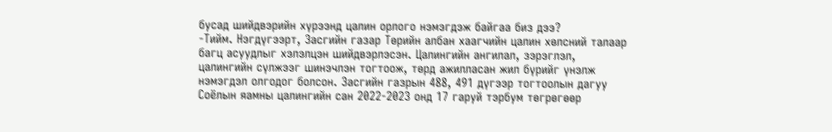бусад шийдвэрийн хүрээнд цалин орлого нэмэгдэж байгаа биз дээ?
-Тийм. Нэгдүгээрт, Засгийн газар Төрийн албан хаагчийн цалин хөлсний талаар багц асуудлыг хэлэлцэн шийдвэрлэсэн. Цалингийн ангилал, зэрэглэл, цалингийн сүлжээг шинэчлэн тогтоож, төрд ажилласан жил бүрийг үнэлж нэмэгдэл олгодог болсон. Засгийн газрын 488, 491 дүгээр тогтоолын дагуу Соёлын яамны цалингийн сан 2022-2023 онд 17 гаруй тэрбум төгрөгөөр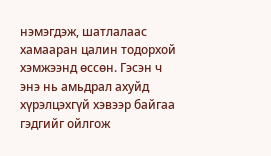нэмэгдэж, шатлалаас хамааран цалин тодорхой хэмжээнд өссөн. Гэсэн ч энэ нь амьдрал ахуйд хүрэлцэхгүй хэвээр байгаа гэдгийг ойлгож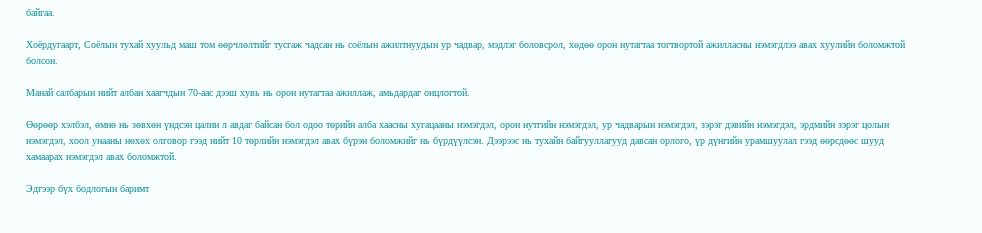байгаа.

Хоёрдугаарт, Соёлын тухай хуульд маш том өөрчлөлтийг тусгаж чадсан нь соёлын ажилтнуудын ур чадвар, мэдлэг боловсрол, хөдөө орон нутагтаа тогтвортой ажилласны нэмэгдлээ авах хуулийн боломжтой болсон.

Манай салбарын нийт албан хаагчдын 70-аас дээш хувь нь орон нутагтаа ажиллаж, амьдардаг онцлогтой.

Өөрөөр хэлбэл, өмнө нь зөвхөн үндсэн цалин л авдаг байсан бол одоо төрийн алба хаасны хугацааны нэмэгдэл, орон нутгийн нэмэгдэл, ур чадварын нэмэгдэл, зэрэг дэвийн нэмэгдэл, эрдмийн зэрэг цолын нэмэгдэл, хоол унааны нөхөх олговор гээд нийт 10 төрлийн нэмэгдэл авах бүрэн боломжийг нь бүрдүүлсэн. Дээрээс нь тухайн байгууллагууд давсан орлого, үр дүнгийн урамшуулал гээд өөрсдөөс шууд хамаарах нэмэгдэл авах боломжтой.

Эдгээр бүх бодлогын баримт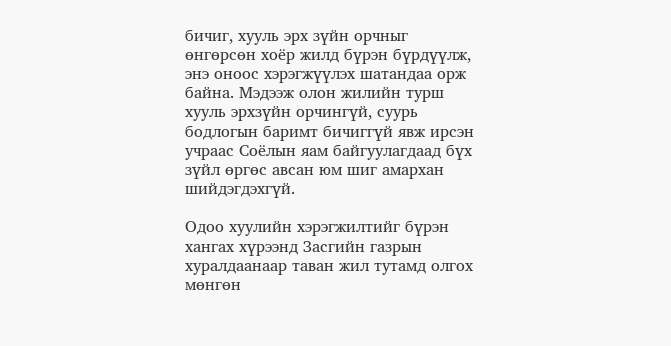бичиг, хууль эрх зүйн орчныг өнгөрсөн хоёр жилд бүрэн бүрдүүлж, энэ оноос хэрэгжүүлэх шатандаа орж байна. Мэдээж олон жилийн турш хууль эрхзүйн орчингүй, суурь бодлогын баримт бичиггүй явж ирсэн учраас Соёлын яам байгуулагдаад бүх зүйл өргөс авсан юм шиг амархан шийдэгдэхгүй.

Одоо хуулийн хэрэгжилтийг бүрэн хангах хүрээнд Засгийн газрын хуралдаанаар таван жил тутамд олгох мөнгөн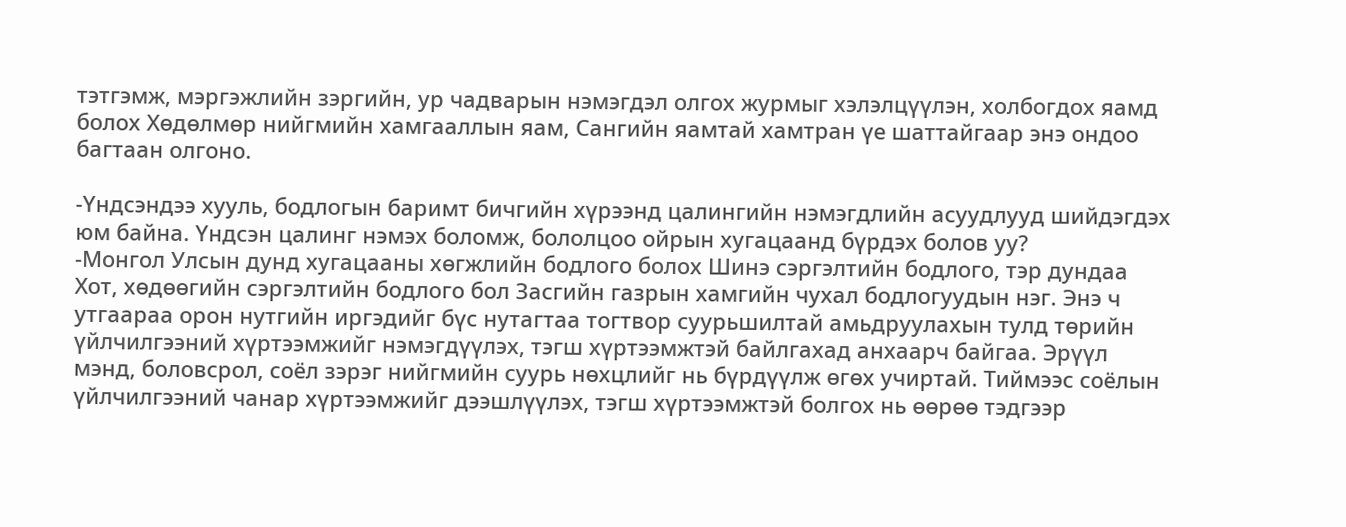тэтгэмж, мэргэжлийн зэргийн, ур чадварын нэмэгдэл олгох журмыг хэлэлцүүлэн, холбогдох яамд болох Хөдөлмөр нийгмийн хамгааллын яам, Сангийн яамтай хамтран үе шаттайгаар энэ ондоо багтаан олгоно.

-Үндсэндээ хууль, бодлогын баримт бичгийн хүрээнд цалингийн нэмэгдлийн асуудлууд шийдэгдэх юм байна. Үндсэн цалинг нэмэх боломж, бололцоо ойрын хугацаанд бүрдэх болов уу?
-Монгол Улсын дунд хугацааны хөгжлийн бодлого болох Шинэ сэргэлтийн бодлого, тэр дундаа Хот, хөдөөгийн сэргэлтийн бодлого бол Засгийн газрын хамгийн чухал бодлогуудын нэг. Энэ ч утгаараа орон нутгийн иргэдийг бүс нутагтаа тогтвор суурьшилтай амьдруулахын тулд төрийн үйлчилгээний хүртээмжийг нэмэгдүүлэх, тэгш хүртээмжтэй байлгахад анхаарч байгаа. Эрүүл мэнд, боловсрол, соёл зэрэг нийгмийн суурь нөхцлийг нь бүрдүүлж өгөх учиртай. Тиймээс соёлын үйлчилгээний чанар хүртээмжийг дээшлүүлэх, тэгш хүртээмжтэй болгох нь өөрөө тэдгээр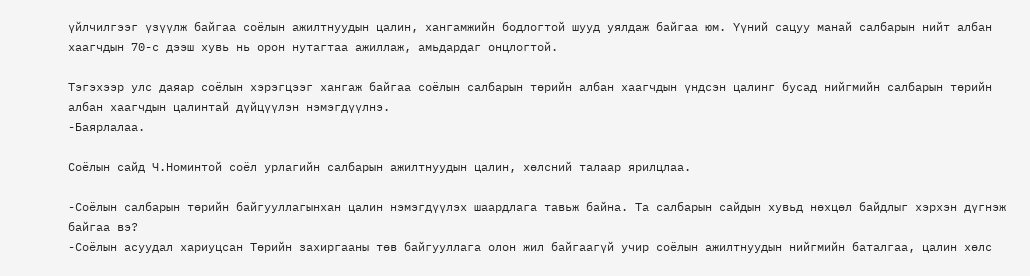үйлчилгээг үзүүлж байгаа соёлын ажилтнуудын цалин, хангамжийн бодлогтой шууд уялдаж байгаа юм. Үүний сацуу манай салбарын нийт албан хаагчдын 70-с дээш хувь нь орон нутагтаа ажиллаж, амьдардаг онцлогтой.

Тэгэхээр улс даяар соёлын хэрэгцээг хангаж байгаа соёлын салбарын төрийн албан хаагчдын үндсэн цалинг бусад нийгмийн салбарын төрийн албан хаагчдын цалинтай дүйцүүлэн нэмэгдүүлнэ.
-Баярлалаа.

Соёлын сайд Ч.Номинтой соёл урлагийн салбарын ажилтнуудын цалин, хөлсний талаар ярилцлаа.

-Соёлын салбарын төрийн байгууллагынхан цалин нэмэгдүүлэх шаардлага тавьж байна. Та салбарын сайдын хувьд нөхцөл байдлыг хэрхэн дүгнэж байгаа вэ?
-Соёлын асуудал хариуцсан Төрийн захиргааны төв байгууллага олон жил байгаагүй учир соёлын ажилтнуудын нийгмийн баталгаа, цалин хөлс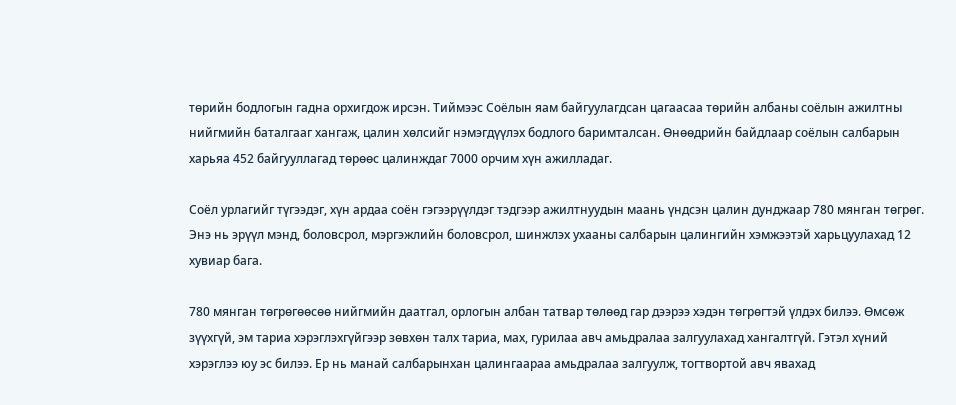төрийн бодлогын гадна орхигдож ирсэн. Тиймээс Соёлын яам байгуулагдсан цагаасаа төрийн албаны соёлын ажилтны нийгмийн баталгааг хангаж, цалин хөлсийг нэмэгдүүлэх бодлого баримталсан. Өнөөдрийн байдлаар соёлын салбарын харьяа 452 байгууллагад төрөөс цалинждаг 7000 орчим хүн ажилладаг.

Соёл урлагийг түгээдэг, хүн ардаа соён гэгээрүүлдэг тэдгээр ажилтнуудын маань үндсэн цалин дунджаар 780 мянган төгрөг. Энэ нь эрүүл мэнд, боловсрол, мэргэжлийн боловсрол, шинжлэх ухааны салбарын цалингийн хэмжээтэй харьцуулахад 12 хувиар бага.

780 мянган төгрөгөөсөө нийгмийн даатгал, орлогын албан татвар төлөөд гар дээрээ хэдэн төгрөгтэй үлдэх билээ. Өмсөж зүүхгүй, эм тариа хэрэглэхгүйгээр зөвхөн талх тариа, мах, гурилаа авч амьдралаа залгуулахад хангалтгүй. Гэтэл хүний хэрэглээ юу эс билээ. Ер нь манай салбарынхан цалингаараа амьдралаа залгуулж, тогтвортой авч явахад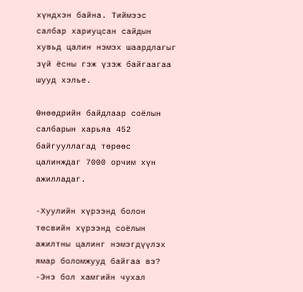хүндхэн байна. Тиймээс салбар хариуцсан сайдын хувьд цалин нэмэх шаардлагыг зүй ёсны гэж үзэж байгаагаа шууд хэлье.

Өнөөдрийн байдлаар соёлын салбарын харьяа 452 байгууллагад төрөөс цалинждаг 7000 орчим хүн ажилладаг.

-Хуулийн хүрээнд болон төсвийн хүрээнд соёлын ажилтны цалинг нэмэгдүүлэх ямар боломжууд байгаа вэ?
-Энэ бол хамгийн чухал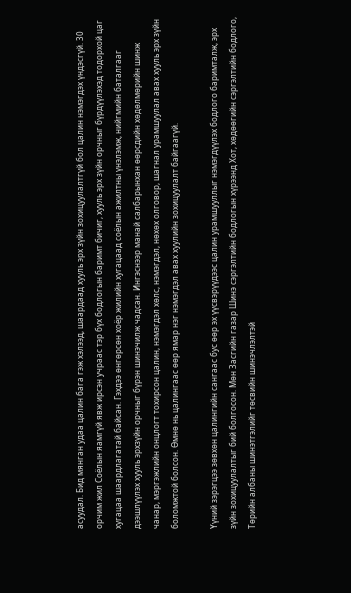асуудал. Бид мянган удаа цалин бага гэж хэлээд, шаардаад хууль эрх зүйн зохицуулалтгүй бол цалин нэмэгдэх үндэсгүй. 30 орчим жил Соёлын яамгүй явж ирсэн учраас тэр бүх бодлогын баримт бичиг, хууль эрх зүйн орчныг бүрдүүлэхэд тодорхой цаг хугацаа шаардлагатай байсан. Гэхдээ өнгөрсөн хоёр жилийн хугацаад соёлын ажилтны үнэлэмж, нийгмийн баталгааг дээшлүүлэх хууль эрхзүйн орчныг бүрэн шинэчилж чадсан. Ингэснээр манай салбарынхан өөрсдийн хөдөлмөрийн шинж чанар, мэргэжлийн онцлогт тохирсон цалин, нэмэгдэл хөлс, нэмэгдэл, нөхөх олговор, шагнал урамшуулал авах хууль эрх зүйн боломжтой болсон. Өмнө нь цалингаас өөр ямар нэг нэмэгдэл авах хуулийн зохицуулалт байгаагүй.

Үүний зэрэгцээ зөвхөн цалингийн сангаас бус өөр эх үүсвэрүүдээс цалин урамшууллыг нэмэгдүүлэх бодлого баримталж, эрх зүйн зохицуулалтыг бий болгосон. Мөн Засгийн газар Шинэ сэргэлтийн бодлогын хүрээнд Хот, хөдөөгийн сэргэлтийн бодлого, Төрийн албаны шинэтгэлийг төсвийн шинэчлэлтэй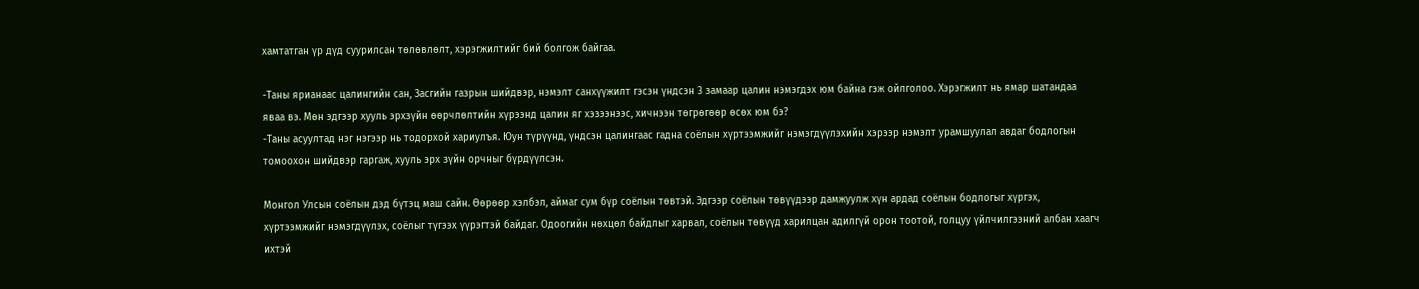хамтатган үр дүд суурилсан төлөвлөлт, хэрэгжилтийг бий болгож байгаа.

-Таны ярианаас цалингийн сан, Засгийн газрын шийдвэр, нэмэлт санхүүжилт гэсэн үндсэн 3 замаар цалин нэмэгдэх юм байна гэж ойлголоо. Хэрэгжилт нь ямар шатандаа яваа вэ. Мөн эдгээр хууль эрхзүйн өөрчлөлтийн хүрээнд цалин яг хэзээнээс, хичнээн төгрөгөөр өсөх юм бэ?
-Таны асуултад нэг нэгээр нь тодорхой хариулъя. Юун түрүүнд, үндсэн цалингаас гадна соёлын хүртээмжийг нэмэгдүүлэхийн хэрээр нэмэлт урамшуулал авдаг бодлогын томоохон шийдвэр гаргаж, хууль эрх зүйн орчныг бүрдүүлсэн.

Монгол Улсын соёлын дэд бүтэц маш сайн. Өөрөөр хэлбэл, аймаг сум бүр соёлын төвтэй. Эдгээр соёлын төвүүдээр дамжуулж хүн ардад соёлын бодлогыг хүргэх, хүртээмжийг нэмэгдүүлэх, соёлыг түгээх үүрэгтэй байдаг. Одоогийн нөхцөл байдлыг харвал, соёлын төвүүд харилцан адилгүй орон тоотой, голцуу үйлчилгээний албан хаагч ихтэй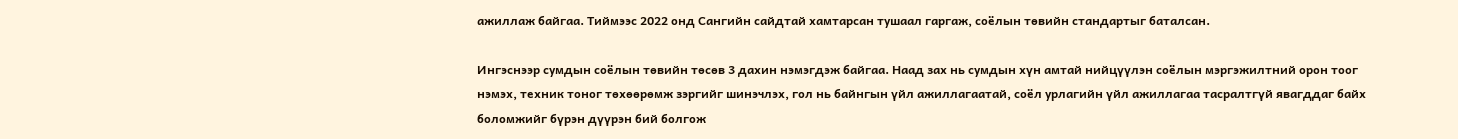ажиллаж байгаа. Тиймээс 2022 онд Сангийн сайдтай хамтарсан тушаал гаргаж, соёлын төвийн стандартыг баталсан.

Ингэснээр сумдын соёлын төвийн төсөв 3 дахин нэмэгдэж байгаа. Наад зах нь сумдын хүн амтай нийцүүлэн соёлын мэргэжилтний орон тоог нэмэх, техник тоног төхөөрөмж зэргийг шинэчлэх, гол нь байнгын үйл ажиллагаатай, соёл урлагийн үйл ажиллагаа тасралтгүй явагддаг байх боломжийг бүрэн дүүрэн бий болгож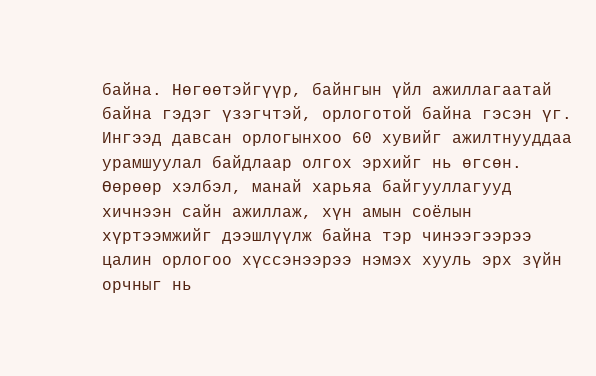байна. Нөгөөтэйгүүр, байнгын үйл ажиллагаатай байна гэдэг үзэгчтэй, орлоготой байна гэсэн үг. Ингээд давсан орлогынхоо 60 хувийг ажилтнууддаа урамшуулал байдлаар олгох эрхийг нь өгсөн. Өөрөөр хэлбэл, манай харьяа байгууллагууд хичнээн сайн ажиллаж, хүн амын соёлын хүртээмжийг дээшлүүлж байна тэр чинээгээрээ цалин орлогоо хүссэнээрээ нэмэх хууль эрх зүйн орчныг нь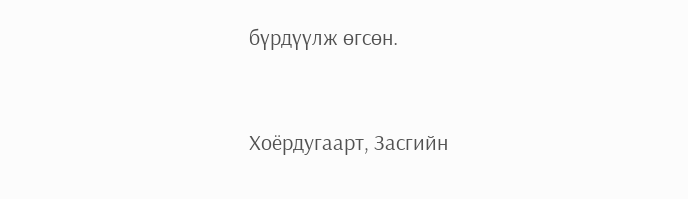бүрдүүлж өгсөн.



Хоёрдугаарт, Засгийн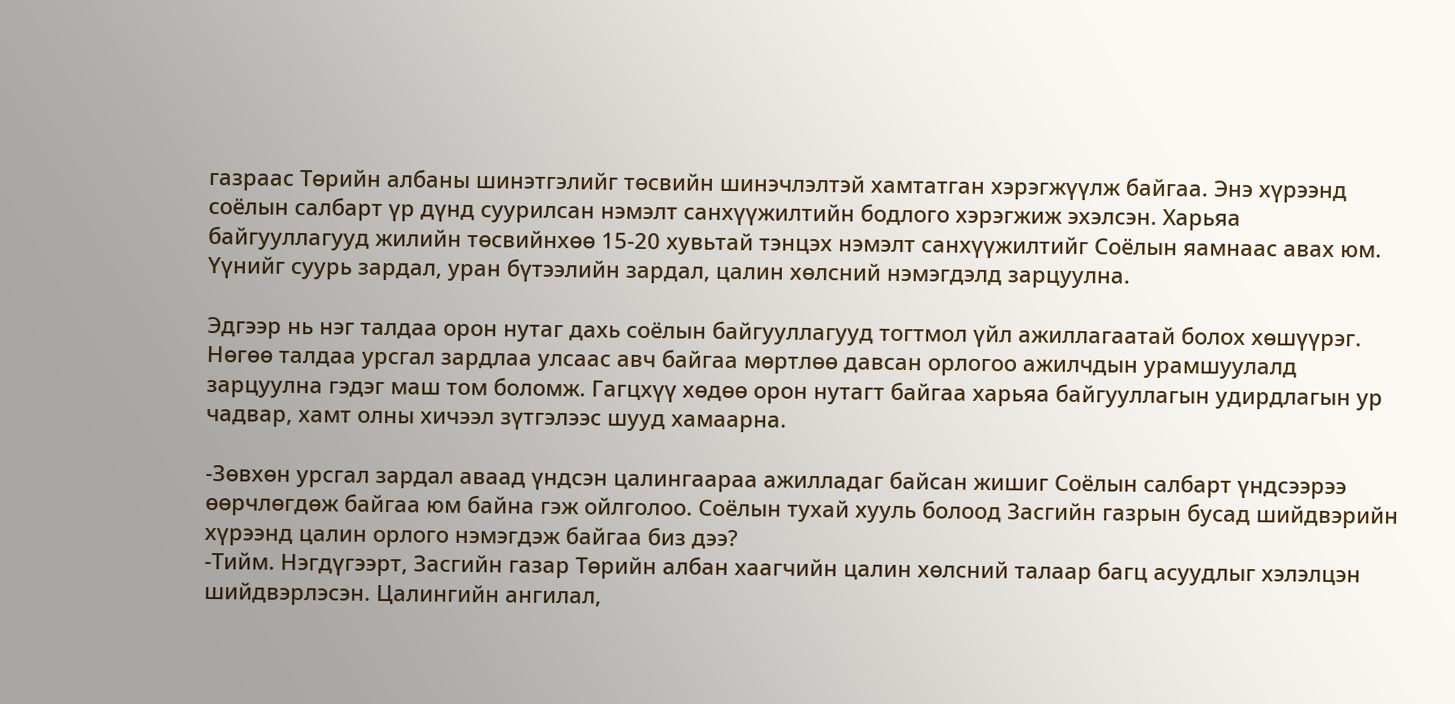газраас Төрийн албаны шинэтгэлийг төсвийн шинэчлэлтэй хамтатган хэрэгжүүлж байгаа. Энэ хүрээнд соёлын салбарт үр дүнд суурилсан нэмэлт санхүүжилтийн бодлого хэрэгжиж эхэлсэн. Харьяа байгууллагууд жилийн төсвийнхөө 15-20 хувьтай тэнцэх нэмэлт санхүүжилтийг Соёлын яамнаас авах юм. Үүнийг суурь зардал, уран бүтээлийн зардал, цалин хөлсний нэмэгдэлд зарцуулна.

Эдгээр нь нэг талдаа орон нутаг дахь соёлын байгууллагууд тогтмол үйл ажиллагаатай болох хөшүүрэг. Нөгөө талдаа урсгал зардлаа улсаас авч байгаа мөртлөө давсан орлогоо ажилчдын урамшуулалд зарцуулна гэдэг маш том боломж. Гагцхүү хөдөө орон нутагт байгаа харьяа байгууллагын удирдлагын ур чадвар, хамт олны хичээл зүтгэлээс шууд хамаарна.

-Зөвхөн урсгал зардал аваад үндсэн цалингаараа ажилладаг байсан жишиг Соёлын салбарт үндсээрээ өөрчлөгдөж байгаа юм байна гэж ойлголоо. Соёлын тухай хууль болоод Засгийн газрын бусад шийдвэрийн хүрээнд цалин орлого нэмэгдэж байгаа биз дээ?
-Тийм. Нэгдүгээрт, Засгийн газар Төрийн албан хаагчийн цалин хөлсний талаар багц асуудлыг хэлэлцэн шийдвэрлэсэн. Цалингийн ангилал,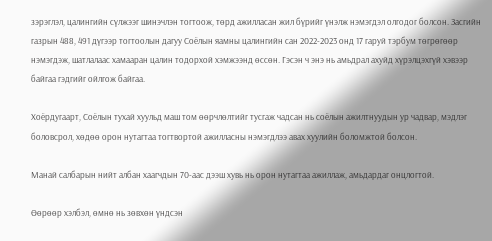зэрэглэл, цалингийн сүлжээг шинэчлэн тогтоож, төрд ажилласан жил бүрийг үнэлж нэмэгдэл олгодог болсон. Засгийн газрын 488, 491 дүгээр тогтоолын дагуу Соёлын яамны цалингийн сан 2022-2023 онд 17 гаруй тэрбум төгрөгөөр нэмэгдэж, шатлалаас хамааран цалин тодорхой хэмжээнд өссөн. Гэсэн ч энэ нь амьдрал ахуйд хүрэлцэхгүй хэвээр байгаа гэдгийг ойлгож байгаа.

Хоёрдугаарт, Соёлын тухай хуульд маш том өөрчлөлтийг тусгаж чадсан нь соёлын ажилтнуудын ур чадвар, мэдлэг боловсрол, хөдөө орон нутагтаа тогтвортой ажилласны нэмэгдлээ авах хуулийн боломжтой болсон.

Манай салбарын нийт албан хаагчдын 70-аас дээш хувь нь орон нутагтаа ажиллаж, амьдардаг онцлогтой.

Өөрөөр хэлбэл, өмнө нь зөвхөн үндсэн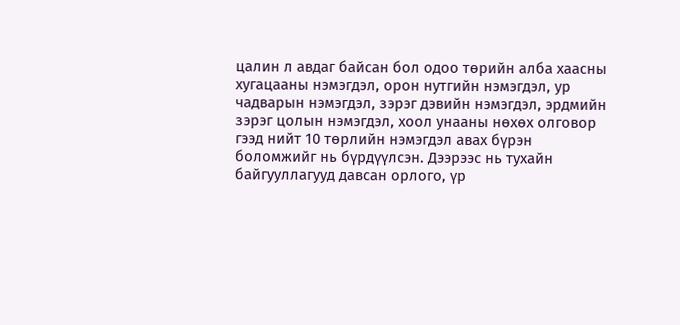цалин л авдаг байсан бол одоо төрийн алба хаасны хугацааны нэмэгдэл, орон нутгийн нэмэгдэл, ур чадварын нэмэгдэл, зэрэг дэвийн нэмэгдэл, эрдмийн зэрэг цолын нэмэгдэл, хоол унааны нөхөх олговор гээд нийт 10 төрлийн нэмэгдэл авах бүрэн боломжийг нь бүрдүүлсэн. Дээрээс нь тухайн байгууллагууд давсан орлого, үр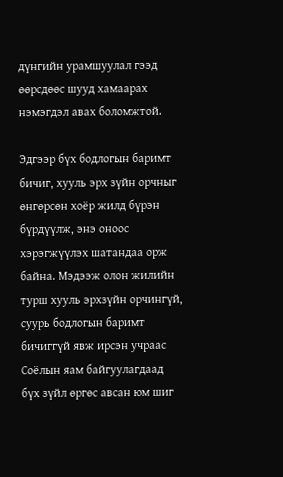дүнгийн урамшуулал гээд өөрсдөөс шууд хамаарах нэмэгдэл авах боломжтой.

Эдгээр бүх бодлогын баримт бичиг, хууль эрх зүйн орчныг өнгөрсөн хоёр жилд бүрэн бүрдүүлж, энэ оноос хэрэгжүүлэх шатандаа орж байна. Мэдээж олон жилийн турш хууль эрхзүйн орчингүй, суурь бодлогын баримт бичиггүй явж ирсэн учраас Соёлын яам байгуулагдаад бүх зүйл өргөс авсан юм шиг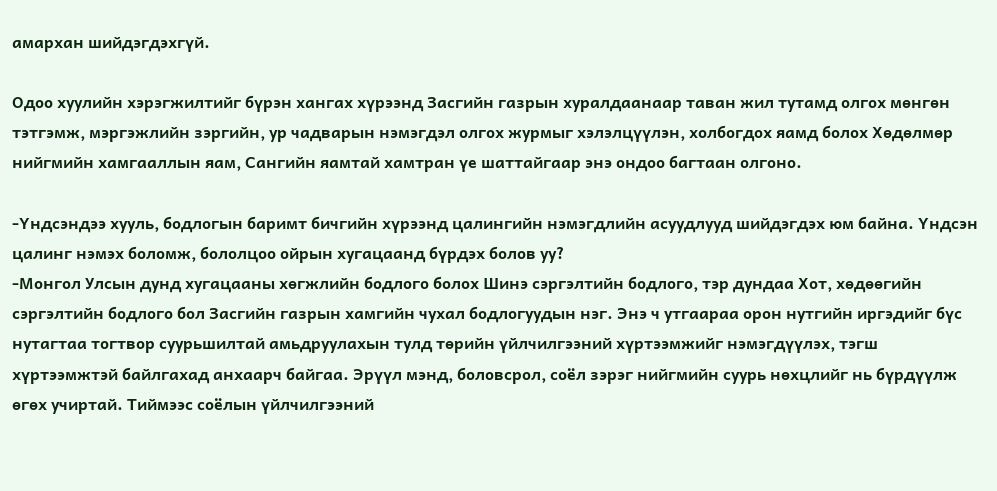амархан шийдэгдэхгүй.

Одоо хуулийн хэрэгжилтийг бүрэн хангах хүрээнд Засгийн газрын хуралдаанаар таван жил тутамд олгох мөнгөн тэтгэмж, мэргэжлийн зэргийн, ур чадварын нэмэгдэл олгох журмыг хэлэлцүүлэн, холбогдох яамд болох Хөдөлмөр нийгмийн хамгааллын яам, Сангийн яамтай хамтран үе шаттайгаар энэ ондоо багтаан олгоно.

-Үндсэндээ хууль, бодлогын баримт бичгийн хүрээнд цалингийн нэмэгдлийн асуудлууд шийдэгдэх юм байна. Үндсэн цалинг нэмэх боломж, бололцоо ойрын хугацаанд бүрдэх болов уу?
-Монгол Улсын дунд хугацааны хөгжлийн бодлого болох Шинэ сэргэлтийн бодлого, тэр дундаа Хот, хөдөөгийн сэргэлтийн бодлого бол Засгийн газрын хамгийн чухал бодлогуудын нэг. Энэ ч утгаараа орон нутгийн иргэдийг бүс нутагтаа тогтвор суурьшилтай амьдруулахын тулд төрийн үйлчилгээний хүртээмжийг нэмэгдүүлэх, тэгш хүртээмжтэй байлгахад анхаарч байгаа. Эрүүл мэнд, боловсрол, соёл зэрэг нийгмийн суурь нөхцлийг нь бүрдүүлж өгөх учиртай. Тиймээс соёлын үйлчилгээний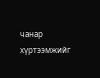чанар хүртээмжийг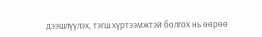дээшлүүлэх, тэгш хүртээмжтэй болгох нь өөрөө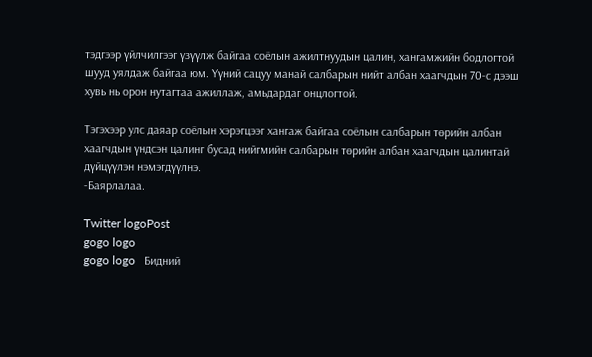тэдгээр үйлчилгээг үзүүлж байгаа соёлын ажилтнуудын цалин, хангамжийн бодлогтой шууд уялдаж байгаа юм. Үүний сацуу манай салбарын нийт албан хаагчдын 70-с дээш хувь нь орон нутагтаа ажиллаж, амьдардаг онцлогтой.

Тэгэхээр улс даяар соёлын хэрэгцээг хангаж байгаа соёлын салбарын төрийн албан хаагчдын үндсэн цалинг бусад нийгмийн салбарын төрийн албан хаагчдын цалинтай дүйцүүлэн нэмэгдүүлнэ.
-Баярлалаа.

Twitter logoPost
gogo logo
gogo logo   Бидний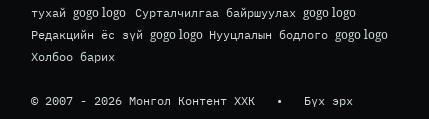тухай gogo logo   Сурталчилгаа байршуулах gogo logo   Редакцийн ёс зүй gogo logo  Нууцлалын бодлого gogo logo   Холбоо барих

© 2007 - 2026 Монгол Контент ХХК   •   Бүх эрх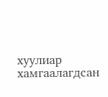хуулиар хамгаалагдсан